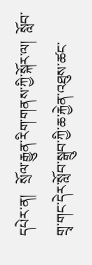དཔེར་ན།   སྲོལ་རྒྱུན་རིག་གནས་ཀྱི་སྐོར་ལ།  སློབ་གྲྭ་གང་དེར་སློབ་སྒྲུབ་ཀྱི་ཆ་རྐྱེན་འཐུས་ཚང་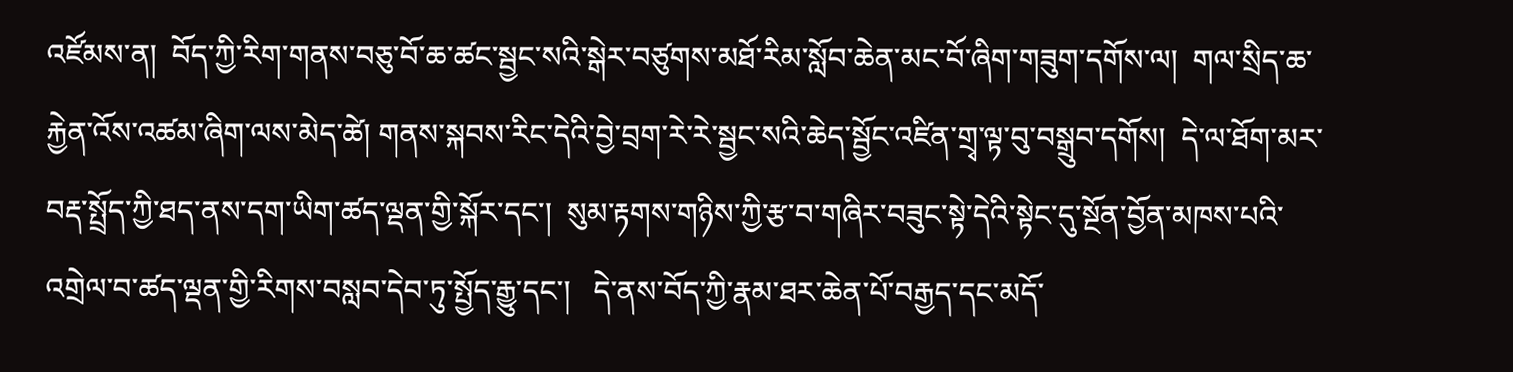འཛོམས་ན།  བོད་ཀྱི་རིག་གནས་བཅུ་བོ་ཆ་ཚང་སྦྱང་སའི་སྒེར་བཙུགས་མཐོ་རིམ་སློབ་ཆེན་མང་བོ་ཞིག་གཟུག་དགོས་ལ།  གལ་སྲིད་ཆ་རྐྱེན་འོས་འཚམ་ཞིག་ལས་མེད་ཚེ། གནས་སྐབས་རིང་དེའི་བྱེ་བྲག་རེ་རེ་སྦྱང་སའི་ཆེད་སྦྱོང་འཛིན་གྲྭ་ལྟ་བུ་བསྒྲུབ་དགོས།  དེ་ལ་ཐོག་མར་བརྡ་སྤྲོད་ཀྱི་ཐད་ནས་དག་ཡིག་ཚད་ལྡན་གྱི་སྐོར་དང་།  སུམ་རྟགས་གཉིས་ཀྱི་རྩ་བ་གཞིར་བཟུང་སྟེ་དེའི་སྟེང་དུ་སྔོན་བྱོན་མཁས་པའི་འགྲེལ་བ་ཚད་ལྡན་གྱི་རིགས་བསླབ་དེབ་ཏུ་སྤྱོད་རྒྱུ་དང་།   དེ་ནས་བོད་ཀྱི་རྣམ་ཐར་ཆེན་པོ་བརྒྱད་དང་མདོ་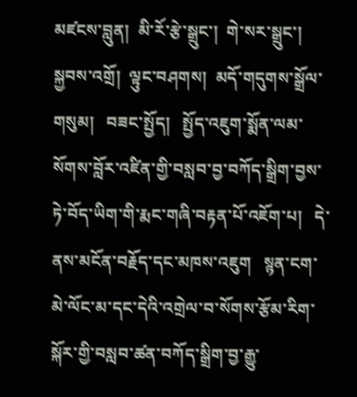མཛངས་བླུན།  མི་རོ་རྩེ་སྒྲུང་།  གེ་སར་སྒྲུང་།  སྐྱབས་འགྲོ།  ལྟུང་བཤགས།  མདོ་གདུགས་སྒྲོལ་གསུམ།   བཟང་སྤྱོད།   སྤྱོད་འཇུག་སྨོན་ལམ་སོགས་བློར་འཛིན་གྱི་བསླབ་བྱ་བཀོད་སྒྲིག་བྱས་ཏེ་བོད་ཡིག་གི་རྨང་གཞི་བརྟན་པོ་འཇོག་པ།   དེ་ནས་མངོན་བརྗོད་དང་མཁས་འཇུག   སྙན་ངག་མེ་ལོང་མ་དང་དེའི་འགྲེལ་བ་སོགས་རྩོམ་རིག་སྐོར་གྱི་བསླབ་ཚན་བཀོད་སྒྲིག་བྱ་རྒྱུ་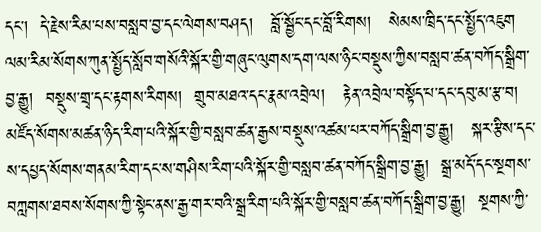དང་།  དེ་རྗེས་རིམ་པས་བསླབ་བྱ་དང་ལེགས་བཤད།   བློ་སྦྱོང་དང་བློ་རིགས།   སེམས་ཁྲིད་དང་སྤྱོད་འཇུག   ལམ་རིམ་སོགས་ཀུན་སྤྱོད་སློབ་གསོའི་སྐོར་གྱི་གཞུང་ལུགས་དག་ལས་ཉིང་བསྡུས་ཀྱིས་བསླབ་ཚན་བཀོད་སྒྲིག་བྱ་རྒྱུ།  བསྡུས་གྲྭ་དང་རྟགས་རིགས།  གྲུབ་མཐའ་དང་རྣམ་འབྲེལ།   རྟེན་འབྲེལ་བསྟོད་པ་དང་དབུ་མ་རྩ་བ།  མཛོད་སོགས་མཚན་ཉིད་རིག་པའི་སྐོར་གྱི་བསླབ་ཚན་རྒྱས་བསྡུས་འཚམ་པར་བཀོད་སྒྲིག་བྱ་རྒྱུ།   སྐར་རྩིས་དང་ས་དཔྱད་སོགས་གནམ་རིག་དང་ས་གཤིས་རིག་པའི་སྐོར་གྱི་བསླབ་ཚན་བཀོད་སྒྲིག་བྱ་རྒྱུ།  སྒྲ་མདོ་དང་སྔགས་བཀླགས་ཐབས་སོགས་ཀྱི་སྟེང་ནས་རྒྱ་གར་བའི་སྒྲ་རིག་པའི་སྐོར་གྱི་བསླབ་ཚན་བཀོད་སྒྲིག་བྱ་རྒྱུ།  སྔགས་ཀྱི་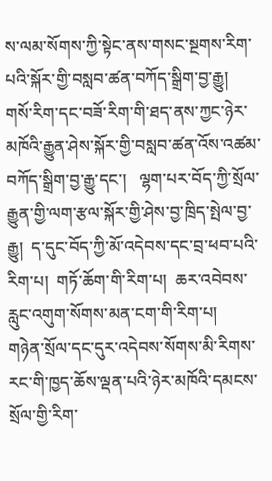ས་ལམ་སོགས་ཀྱི་སྟེང་ནས་གསང་སྔགས་རིག་པའི་སྐོར་གྱི་བསླབ་ཚན་བཀོད་སྒྲིག་བྱ་རྒྱུ།  གསོ་རིག་དང་བཟོ་རིག་གི་ཐད་ནས་ཀྱང་ཉེར་མཁོའི་རྒྱུན་ཤེས་སྐོར་གྱི་བསླབ་ཚན་འོས་འཚམ་བཀོད་སྒྲིག་བྱ་རྒྱུ་དང་།   ལྷག་པར་བོད་ཀྱི་སྲོལ་རྒྱུན་གྱི་ལག་རྩལ་སྐོར་གྱི་ཤེས་བྱ་ཁྲིད་སྤེལ་བྱ་རྒྱུ།  ད་དུང་བོད་ཀྱི་མོ་འདེབས་དང་བྲ་ཕབ་པའི་རིག་པ།  གཏོ་ཆོག་གི་རིག་པ།  ཆར་འབེབས་རླུང་འགུག་སོགས་མན་ངག་གི་རིག་པ།   གཉེན་སྲོལ་དང་དུར་འདེབས་སོགས་མི་རིགས་རང་གི་ཁྱད་ཆོས་ལྡན་པའི་ཉེར་མཁོའི་དམངས་སྲོལ་གྱི་རིག་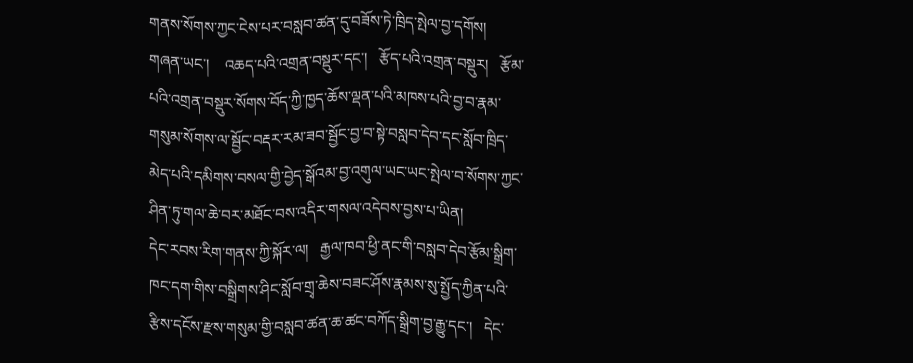གནས་སོགས་ཀྱང་ངེས་པར་བསླབ་ཚན་དུ་བཟོས་ཏེ་ཁྲིད་སྤེལ་བྱ་དགོས།    གཞན་ཡང་།    འཆད་པའི་འགྲན་བསྡུར་དང་།   རྩོད་པའི་འགྲན་བསྡུར།   རྩོམ་པའི་འགྲན་བསྡུར་སོགས་བོད་ཀྱི་ཁྱད་ཆོས་ལྡན་པའི་མཁས་པའི་བྱ་བ་རྣམ་གསུམ་སོགས་ལ་སྦྱོང་བརྡར་རམ་ཟབ་སྦྱོང་བྱ་བ་སྟེ་བསླབ་དེབ་དང་སློབ་ཁྲིད་མེད་པའི་དམིགས་བསལ་གྱི་བྱེད་སྒོའམ་བྱ་འགུལ་ཡང་ཡང་སྤེལ་བ་སོགས་ཀྱང་ཤིན་ཏུ་གལ་ཆེ་བར་མཐོང་བས་འདིར་གསལ་འདེབས་བྱས་པ་ཡིན།
དེང་རབས་རིག་གནས་ཀྱི་སྐོར་ལ།   རྒྱལ་ཁབ་ཕྱི་ནང་གི་བསླབ་དེབ་རྩོམ་སྒྲིག་ཁང་དག་གིས་བསྒྲིགས་ཤིང་སློབ་གྲྭ་ཆེས་བཟང་ཤོས་རྣམས་སུ་སྤྱོད་ཀྱིན་པའི་རྩིས་དངོས་རྫས་གསུམ་གྱི་བསླབ་ཚན་ཆ་ཚང་བཀོད་སྒྲིག་བྱ་རྒྱུ་དང་།   དེང་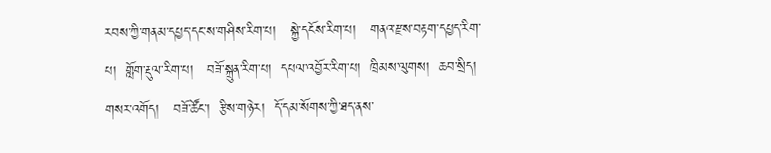རབས་ཀྱི་གནམ་དཔྱད་དང་ས་གཤིས་རིག་པ།   སྐྱེ་དངོས་རིག་པ།   གནའ་རྫས་བརྟག་དཔྱད་རིག་པ།  གློག་རྡུལ་རིག་པ།   བཟོ་སྐྲུན་རིག་པ།  དཔལ་འབྱོར་རིག་པ།  ཁྲིམས་ལུགས།  ཆབ་སྲིད།  གསར་འགོད།   བཟོ་ཚོང་།  རྩིས་གཉེར།  དོ་དམ་སོགས་ཀྱི་ཐད་ནས་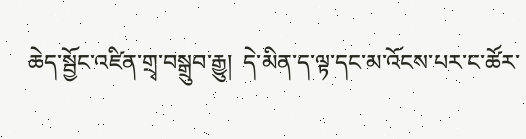ཆེད་སྦྱོང་འཛིན་གྲྭ་བསྒྲུབ་རྒྱུ།  དེ་མིན་ད་ལྟ་དང་མ་འོངས་པར་ང་ཚོར་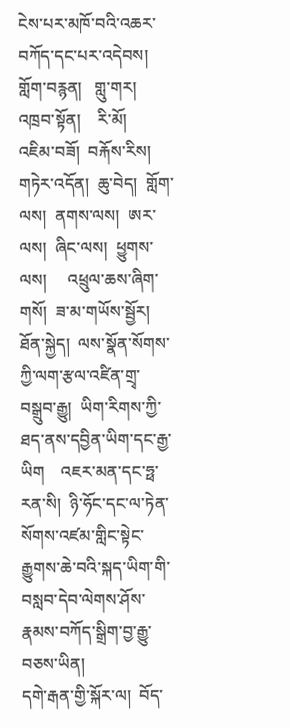ངེས་པར་མཁོ་བའི་འཆར་བཀོད་དང་པར་འདེབས།  གློག་བརྙན།   གླུ་གར།  འཁྲབ་སྟོན།    རི་མོ།   འཇིམ་བཟོ།  བརྐོས་རིས།  གཏེར་འདོན།  ཆུ་བེད།  གློག་ལས།  ནགས་ལས།  ཨར་ལས།  ཞིང་ལས།  ཕྱུགས་ལས།     འཕྲུལ་ཆས་ཞིག་གསོ།  ཟ་མ་གཡོས་སྦྱོར། ཐོན་སྐྱེད།  ལས་སྣོན་སོགས་ཀྱི་ལག་རྩལ་འཛིན་གྲྭ་བསྒྲུབ་རྒྱུ།  ཡིག་རིགས་ཀྱི་ཐད་ནས་དབྱིན་ཡིག་དང་རྒྱ་ཡིག    འཇར་མན་དང་ཧྥ་རན་སི།  ཉི་ཧོང་དང་ལ་ཏེན་སོགས་འཛམ་གླིང་སྟེང་རྒྱུགས་ཆེ་བའི་སྐད་ཡིག་གི་བསླབ་དེབ་ལེགས་ཤོས་རྣམས་བཀོད་སྒྲིག་བྱ་རྒྱུ་བཅས་ཡིན།
དགེ་རྒན་གྱི་སྐོར་ལ།  བོད་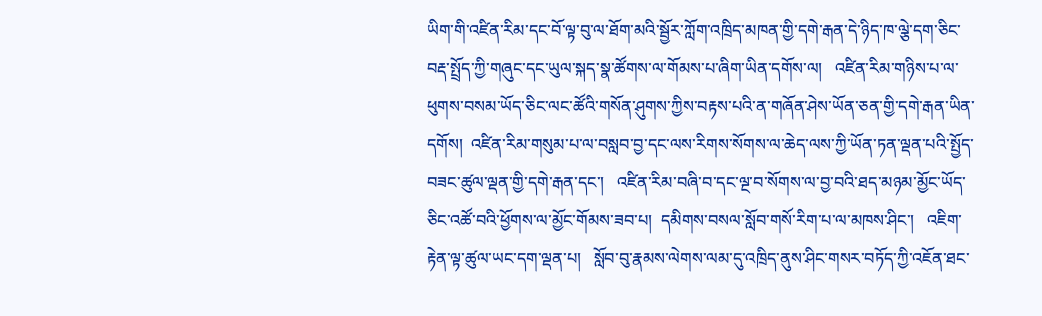ཡིག་གི་འཛིན་རིམ་དང་བོ་ལྟ་བུ་ལ་ཐོག་མའི་སྦྱོར་ཀློག་འཁྲིད་མཁན་གྱི་དགེ་རྒན་དེ་ཉིད་ཁ་ལྕེ་དག་ཅིང་བརྡ་སྤྲོད་ཀྱི་གཞུང་དང་ཡུལ་སྐད་སྣ་ཚོགས་ལ་གོམས་པ་ཞིག་ཡིན་དགོས་ལ།   འཛིན་རིམ་གཉིས་པ་ལ་ཕུགས་བསམ་ཡོད་ཅིང་ལང་ཚོའི་གསོན་ཤུགས་ཀྱིས་བརྟས་པའི་ན་གཞོན་ཤེས་ཡོན་ཅན་གྱི་དགེ་རྒན་ཡིན་དགོས།  འཛིན་རིམ་གསུམ་པ་ལ་བསླབ་བྱ་དང་ལས་རིགས་སོགས་ལ་ཆེད་ལས་ཀྱི་ཡོན་ཏན་ལྡན་པའི་སྤྱོད་བཟང་ཚུལ་ལྡན་གྱི་དགེ་རྒན་དང་།   འཛིན་རིམ་བཞི་བ་དང་ལྔ་བ་སོགས་ལ་བྱ་བའི་ཐད་མཉམ་མྱོང་ཡོད་ཅིང་འཚོ་བའི་ཕྱོགས་ལ་མྱོང་གོམས་ཟབ་པ།  དམིགས་བསལ་སློབ་གསོ་རིག་པ་ལ་མཁས་ཤིང་།   འཇིག་རྟེན་ལྟ་ཚུལ་ཡང་དག་ལྡན་པ།   སློབ་བུ་རྣམས་ལེགས་ལམ་དུ་འཁྲིད་ནུས་ཤིང་གསར་བཏོད་ཀྱི་འཇོན་ཐང་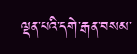ལྡན་པའི་དགེ་རྒན་བསམ་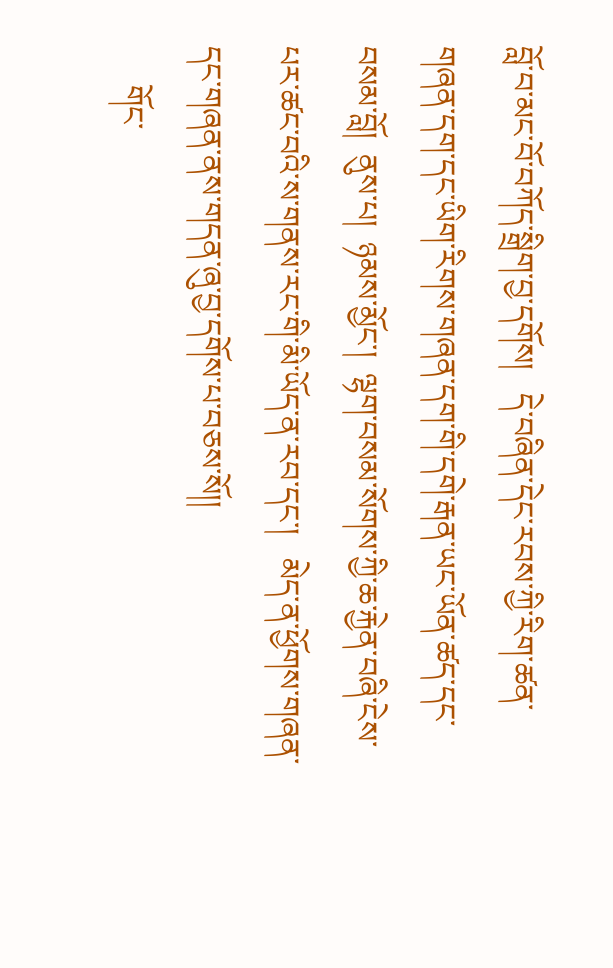བློ་བ་མང་བོ་བཀོད་སྒྲིག་བྱ་དགོས།   དེ་བཞིན་དེང་རབས་ཀྱི་རིག་ཚན་གཞན་དག་དང་ཡིག་རིགས་གཞན་དག་གི་དགེ་རྒན་ཡང་ཡོན་ཚད་དང་བསམ་བློ།  ནུས་པ།  ཉམས་མྱོང་།  ལྷག་བསམ་སོགས་ཀྱི་ཆ་རྐྱེན་བཞི་ངེས་པར་ཚང་བའི་ས་གནས་རང་གི་མི་ཡོད་ན་རབ་དང་།   མེད་ན་ཕྱོགས་གཞན་དང་གཞན་ནས་གདན་ཞུ་བྱ་དགོས་པ་བཅས་སོ།།
     གོང་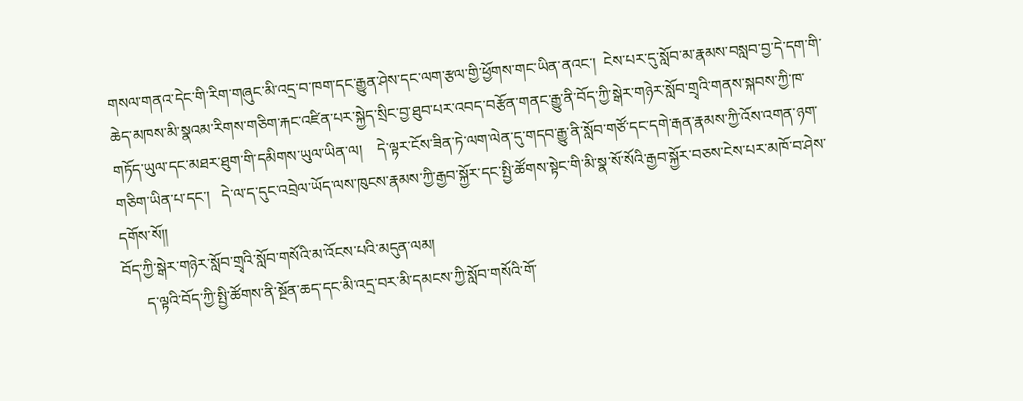གསལ་གནའ་དེང་གི་རིག་གཞུང་མི་འདྲ་བ་ཁག་དང་རྒྱུན་ཤེས་དང་ལག་རྩལ་གྱི་ཕྱོགས་གང་ཡིན་ནའང་།  ངེས་པར་དུ་སློབ་མ་རྣམས་བསླབ་བྱ་དེ་དག་གི་ཆེད་མཁས་མི་སྣའམ་རིགས་གཅིག་རྐང་འཛིན་པར་སྐྱེད་སྲིང་བྱ་ཐུབ་པར་འབད་བརྩོན་གནང་རྒྱུ་ནི་བོད་ཀྱི་སྒེར་གཉེར་སློབ་གྲྭའི་གནས་སྐབས་ཀྱི་ཁ་གཏོད་ཡུལ་དང་མཐར་ཐུག་གི་དམིགས་ཡུལ་ཡིན་ལ།    དེ་ལྟར་ངོས་ཟིན་ཏེ་ལག་ལེན་དུ་གདབ་རྒྱུ་ནི་སློབ་གཙོ་དང་དགེ་རྒན་རྣམས་ཀྱི་འོས་འགན་ཉག་གཅིག་ཡིན་པ་དང་།   དེ་ལ་ད་དུང་འབྲེལ་ཡོད་ལས་ཁུངས་རྣམས་ཀྱི་རྒྱབ་སྐྱོར་དང་སྤྱི་ཚོགས་སྟེང་གི་མི་སྣ་སོ་སོའི་རྒྱབ་སྐྱོར་བཅས་ངེས་པར་མཁོ་བ་ཤེས་དགོས་སོ།།
བོད་ཀྱི་སྒེར་གཉེར་སློབ་གྲྭའི་སློབ་གསོའི་མ་འོངས་པའི་མདུན་ལམ།
      ད་ལྟའི་བོད་ཀྱི་སྤྱི་ཚོགས་ནི་སྔོན་ཆད་དང་མི་འདྲ་བར་མི་དམངས་ཀྱི་སློབ་གསོའི་གོ་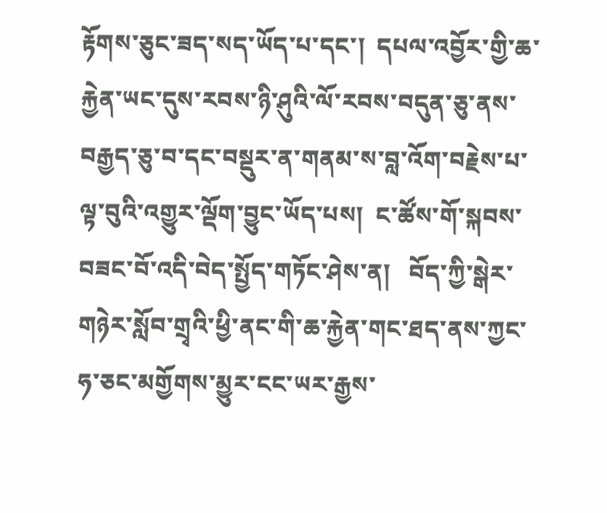རྟོགས་ཅུང་ཟད་སད་ཡོད་པ་དང་།  དཔལ་འབྱོར་གྱི་ཆ་རྐྱེན་ཡང་དུས་རབས་ཉི་ཤུའི་ལོ་རབས་བདུན་ཅུ་ནས་བརྒྱད་ཅུ་བ་དང་བསྡུར་ན་གནམ་ས་བླ་འོག་བརྗེས་པ་ལྟ་བུའི་འགྱུར་ལྡོག་བྱུང་ཡོད་པས།  ང་ཚོས་གོ་སྐབས་བཟང་བོ་འདི་བེད་སྤྱོད་གཏོང་ཤེས་ན།   བོད་ཀྱི་སྒེར་གཉེར་སློབ་གྲྭའི་ཕྱི་ནང་གི་ཆ་རྐྱེན་གང་ཐད་ནས་ཀྱང་ཧ་ཅང་མགྱོགས་མྱུར་ངང་ཡར་རྒྱས་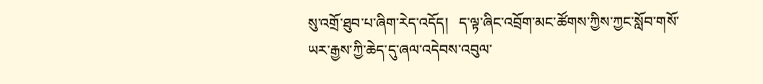སུ་འགྲོ་ཐུབ་པ་ཞིག་རེད་འདོད།   ད་ལྟ་ཞིང་འབྲོག་མང་ཚོགས་ཀྱིས་ཀྱང་སློབ་གསོ་ཡར་རྒྱས་ཀྱི་ཆེད་དུ་ཞལ་འདེབས་འབུལ་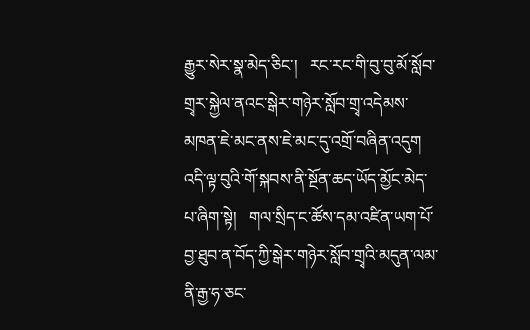རྒྱུར་སེར་སྣ་མེད་ཅིང་།   རང་རང་གི་བུ་བུ་མོ་སློབ་གྲྭར་སྐྱེལ་ནའང་སྒེར་གཉེར་སློབ་གྲྭ་འདེམས་མཁན་ཇེ་མང་ནས་ཇེ་མང་དུ་འགྲོ་བཞིན་འདུག    འདི་ལྟ་བུའི་གོ་སྐབས་ནི་སྔོན་ཆད་ཡོད་མྱོང་མེད་པ་ཞིག་སྟེ།   གལ་སྲིད་ང་ཚོས་དམ་འཛིན་ཡག་པོ་བྱ་ཐུབ་ན་བོད་ཀྱི་སྒེར་གཉེར་སློབ་གྲྭའི་མདུན་ལམ་ནི་རྒྱ་ཧ་ཅང་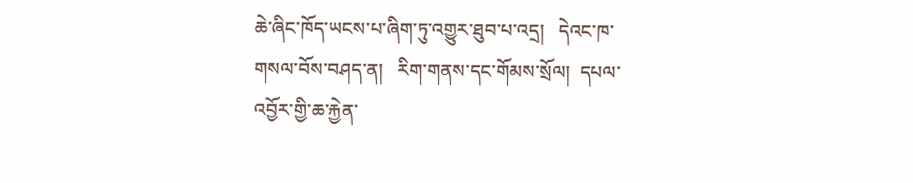ཆེ་ཞིང་ཁོད་ཡངས་པ་ཞིག་ཏུ་འགྱུར་ཐུབ་པ་འདྲ།   དེའང་ཁ་གསལ་བོས་བཤད་ན།   རིག་གནས་དང་གོམས་སྲོལ།  དཔལ་འབྱོར་གྱི་ཆ་རྐྱེན་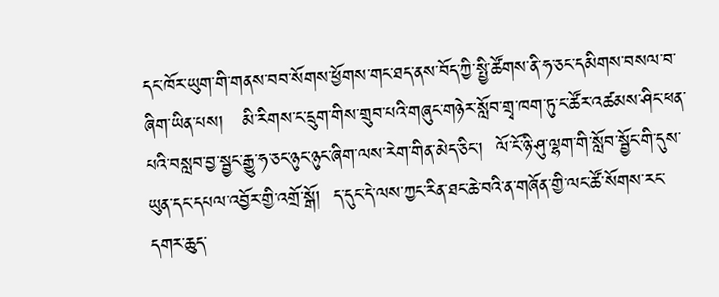དང་ཁོར་ཡུག་གི་གནས་བབ་སོགས་ཕྱོགས་གང་ཐད་ནས་བོད་ཀྱི་སྤྱི་ཚོགས་ནི་ཧ་ཅང་དམིགས་བསལ་བ་ཞིག་ཡིན་པས།   མི་རིགས་ང་དྲུག་གིས་གྲུབ་པའི་གཞུང་གཉེར་སློབ་གྲྭ་ཁག་ཏུ་ང་ཚོར་འཚམས་ཤིང་ཕན་པའི་བསླབ་བྱ་སྦྱང་རྒྱུ་ཧ་ཅང་ཉུང་ཉུང་ཞིག་ལས་རེག་གིན་མེད་ཅིང་།  ལོ་ངོ་ཉི་ཤུ་ལྷག་གི་སློབ་སྦྱོང་གི་དུས་ཡུན་དང་དཔལ་འབྱོར་གྱི་འགྲོ་སྒོ།  ད་དུང་དེ་ལས་ཀྱང་རིན་ཐང་ཆེ་བའི་ན་གཞོན་གྱི་ལང་ཚོ་སོགས་རང་དགར་ཆུད་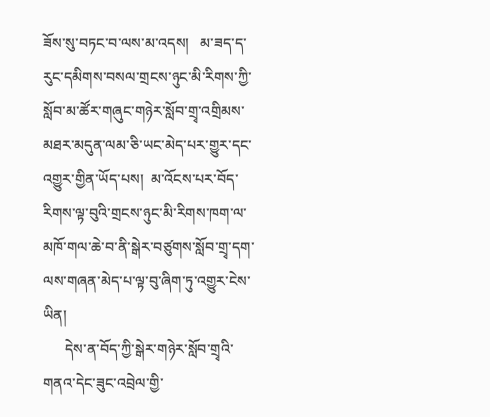ཟོས་སུ་བཏང་བ་ལས་མ་འདས།   མ་ཟད་ད་རུང་དམིགས་བསལ་གྲངས་ཉུང་མི་རིགས་ཀྱི་སློབ་མ་ཚོར་གཞུང་གཉེར་སློབ་གྲྭ་འགྲིམས་མཐར་མདུན་ལམ་ཅི་ཡང་མེད་པར་གྱུར་དང་འགྱུར་གྱིན་ཡོད་པས།  མ་འོངས་པར་བོད་རིགས་ལྟ་བུའི་གྲངས་ཉུང་མི་རིགས་ཁག་ལ་མཁོ་གལ་ཆེ་བ་ནི་སྒེར་བཙུགས་སློབ་གྲྭ་དག་ལས་གཞན་མེད་པ་ལྟ་བུ་ཞིག་ཏུ་འགྱུར་ངེས་ཡིན།
      དེས་ན་བོད་ཀྱི་སྒེར་གཉེར་སློབ་གྲྭའི་གནའ་དེང་ཟུང་འབྲེལ་གྱི་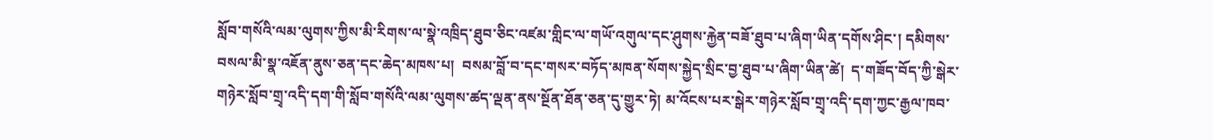སློབ་གསོའི་ལམ་ལུགས་ཀྱིས་མི་རིགས་ལ་སྣེ་འཁྲིད་ཐུབ་ཅིང་འཛམ་གླིང་ལ་གཡོ་འགུལ་དང་ཤུགས་རྐྱེན་བཟོ་ཐུབ་པ་ཞིག་ཡིན་དགོས་ཤིང་། དམིགས་བསལ་མི་སྣ་འཇོན་ནུས་ཅན་དང་ཆེད་མཁས་པ།  བསམ་བློ་བ་དང་གསར་བཏོད་མཁན་སོགས་སྐྱེད་སྲིང་བྱ་ཐུབ་པ་ཞིག་ཡིན་ཚེ།  ད་གཟོད་བོད་ཀྱི་སྒེར་གཉེར་སློབ་གྲྭ་འདི་དག་གི་སློབ་གསོའི་ལམ་ལུགས་ཚད་ལྡན་ནས་སྔོན་ཐོན་ཅན་དུ་གྱུར་ཏེ། མ་འོངས་པར་སྒེར་གཉེར་སློབ་གྲྭ་འདི་དག་ཀྱང་རྒྱལ་ཁབ་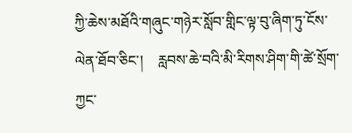ཀྱི་ཆེས་མཐོའི་གཞུང་གཉེར་སློབ་གླིང་ལྟ་བུ་ཞིག་ཏུ་ངོས་ལེན་ཐོབ་ཅིང་།    རླབས་ཆེ་བའི་མི་རིགས་ཤིག་གི་ཚེ་སྲོག་ཀྱང་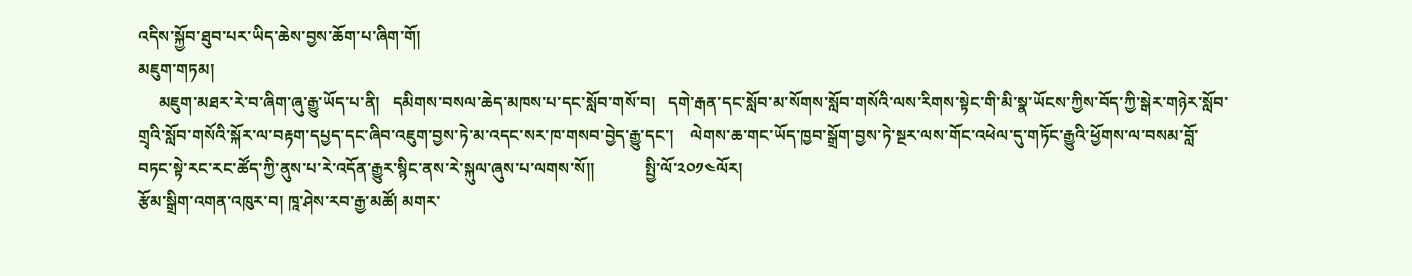འདིས་སྐྱོབ་ཐུབ་པར་ཡིད་ཆེས་བྱས་ཆོག་པ་ཞིག་གོ།
མཇུག་གཏམ།
     མཇུག་མཐར་རེ་བ་ཞིག་ཞུ་རྒྱུ་ཡོད་པ་ནི།   དམིགས་བསལ་ཆེད་མཁས་པ་དང་སློབ་གསོ་བ།   དགེ་རྒན་དང་སློབ་མ་སོགས་སློབ་གསོའི་ལས་རིགས་སྟེང་གི་མི་སྣ་ཡོངས་ཀྱིས་བོད་ཀྱི་སྒེར་གཉེར་སློབ་གྲྭའི་སློབ་གསོའི་སྐོར་ལ་བརྟག་དཔྱད་དང་ཞིབ་འཇུག་བྱས་ཏེ་མ་འདང་སར་ཁ་གསབ་བྱེད་རྒྱུ་དང་།    ལེགས་ཆ་གང་ཡོད་ཁྱབ་སྒྲོག་བྱས་ཏེ་སྔར་ལས་གོང་འཕེལ་དུ་གཏོང་རྒྱུའི་ཕྱོགས་ལ་བསམ་བློ་བཏང་སྟེ་རང་རང་ཚོད་ཀྱི་ནུས་པ་རེ་འདོན་རྒྱུར་སྙིང་ནས་རེ་སྐུལ་ཞུས་པ་ལགས་སོ།།            སྤྱི་ལོ་༢༠༡༤ལོར།
རྩོམ་སྒྲིག་འགན་འཁུར་བ། ཁཱ་ཤེས་རབ་རྒྱ་མཚོ། མགར་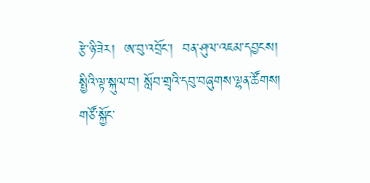རྩེ་ཉི་ཟེར།  ཨ་བུ་འབྲོང་།  བན་ཤུལ་འཇམ་དབྱངས།
སྤྱིའི་ལྟ་སྐུལ་བ། སློབ་གྲྭའི་དབུ་བཞུགས་ལྷན་ཚོགས།
གཙོ་སྐྱོང་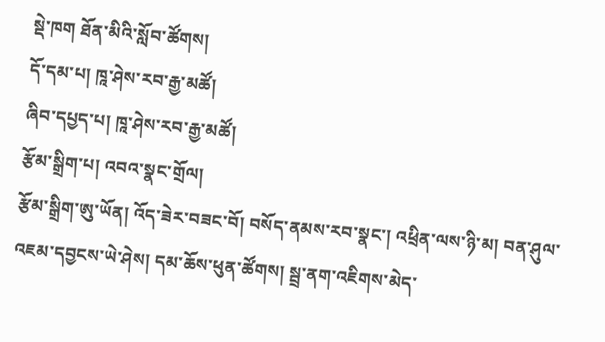སྡེ་ཁག ཐོན་མིའི་སློབ་ཚོགས།
དོ་དམ་པ། ཁཱ་ཤེས་རབ་རྒྱ་མཚོ།
ཞིབ་དཔྱད་པ། ཁཱ་ཤེས་རབ་རྒྱ་མཚོ།
རྩོམ་སྒྲིག་པ། འབའ་སྣང་གྲོལ།
རྩོམ་སྒྲིག་ཨུ་ཡོན། འོད་ཟེར་བཟང་བོ། བསོད་ནམས་རབ་སྣང་། འཕྲིན་ལས་ཉི་མ། བན་ཤུལ་འཇམ་དབྱངས་ཡེ་ཤེས། དམ་ཆོས་ཕུན་ཚོགས། སྦྲ་ནག་འཇིགས་མེད་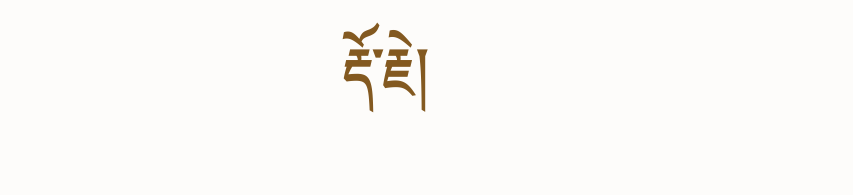རྡོ་རྗེ།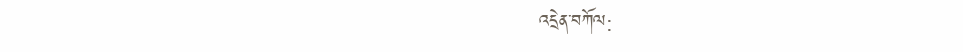འདྲེན་བཀོལ: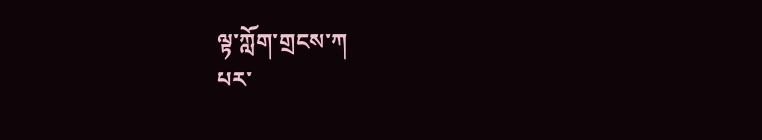ལྟ་ཀློག་གྲངས་ཀ
པར་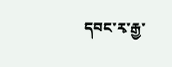དབང་རྭ་རྒྱ་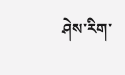ཤེས་རིག་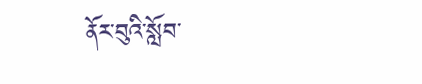ནོར་བུའི་སློབ་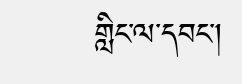གླིང་ལ་དབང་།